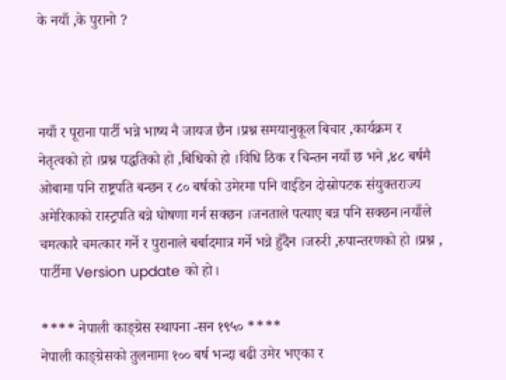के नयाँ ,के पुरानो ?



नयाँ र पूराना पार्टी भन्ने भाष्य नै जायज छैन ।प्रश्न समयानुकूल बिचार ,कार्यक्रम र  नेतृत्वको हो ।प्रश्न पद्धतिको हो ,बिधिको हो ।विधि ठिक र चिन्तन नयाँ छ भने ,४८ बर्षमै ओबामा पनि राष्ट्रपति बन्छन र ८० बर्षको उमेरमा पनि वाईडेन दोस्रोपटक संयुक्तराज्य अमेरिकाको रास्ट्रपति बन्ने घोषणा गर्न सक्छन ।जनताले पत्याए बन्न पनि सक्छन।नयाँले चमत्कारै चमत्कार गर्ने र पुरानाले बर्बादमात्र गर्ने भन्ने हुँदैन ।जरुरी ,रुपान्तरणको हो ।प्रश्न , पार्टीमा Version update को हो।

**** नेपाली काङ्ग्रेस स्थापना -सन १९५० ****
नेपाली काङ्ग्रेसको तुलनामा १०० बर्ष भन्दा बढी उमेर भएका र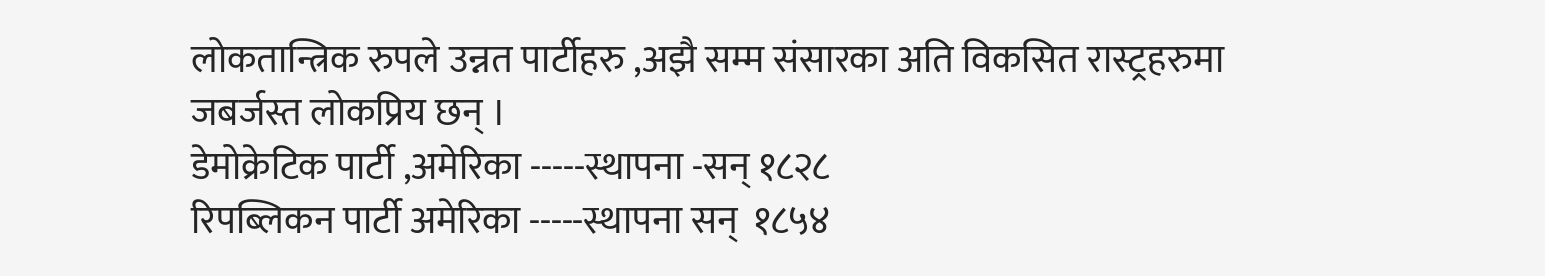लोकतान्त्रिक रुपले उन्नत पार्टीहरु ,अझै सम्म संसारका अति विकसित रास्ट्रहरुमा जबर्जस्त लोकप्रिय छन् ।
डेमोक्रेटिक पार्टी ,अमेरिका -----स्थापना -सन् १८२८
रिपब्लिकन पार्टी अमेरिका -----स्थापना सन्  १८५४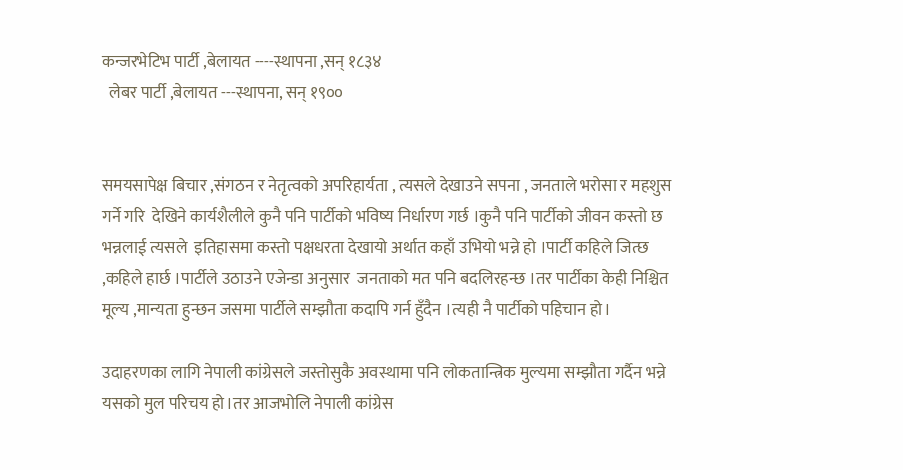कन्जरभेटिभ पार्टी ,बेलायत ----स्थापना ,सन् १८३४
  लेबर पार्टी ,बेलायत ---स्थापना, सन् १९००


समयसापेक्ष बिचार ,संगठन र नेतृत्वको अपरिहार्यता , त्यसले देखाउने सपना , जनताले भरोसा र महशुस गर्ने गरि  देखिने कार्यशैलीले कुनै पनि पार्टीको भविष्य निर्धारण गर्छ ।कुनै पनि पार्टीको जीवन कस्तो छ भन्नलाई त्यसले  इतिहासमा कस्तो पक्षधरता देखायो अर्थात कहाँ उभियो भन्ने हो ।पार्टी कहिले जित्छ ,कहिले हार्छ ।पार्टीले उठाउने एजेन्डा अनुसार  जनताको मत पनि बदलिरहन्छ ।तर पार्टीका केही निश्चित मूल्य ,मान्यता हुन्छन जसमा पार्टीले सम्झौता कदापि गर्न हुँदैन ।त्यही नै पार्टीको पहिचान हो।

उदाहरणका लागि नेपाली कांग्रेसले जस्तोसुकै अवस्थामा पनि लोकतान्त्रिक मुल्यमा सम्झौता गर्दैन भन्ने यसको मुल परिचय हो।तर आजभोलि नेपाली कांग्रेस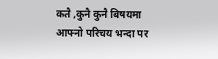कतै ,कुनै कुनै बिषयमा आफ्नो परिचय भन्दा पर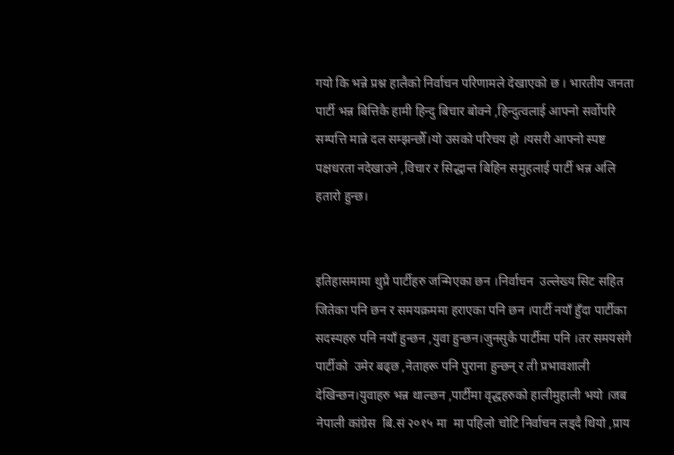गयो कि भन्ने प्रश्न हालैको निर्वाचन परिणामले देखाएको छ । भारतीय जनता पार्टी भन्न बित्तिकै हामी हिन्दु बिचार बोक्ने ,हिन्दुत्वलाई आफ्नो सर्वोपरि सम्पत्ति मान्ने दल सम्झन्छौँ।यो उसको परिचय हो ।यसरी आफ्नो स्पष्ट पक्षधरता नदेखाउने ,विचार र सिद्धान्त बिहिन समुहलाई पार्टी भन्न अलि हतारो हुन्छ।


इतिहासमामा थुप्रै पार्टीहरु जन्मिएका छन ।निर्वाचन  उल्लेख्य सिट सहित जितेका पनि छन र समयक्रममा हराएका पनि छन ।पार्टी नयाँ हुँदा पार्टीका सदस्यहरु पनि नयाँ हुन्छन ,युवा हुन्छन।जुनसुकै पार्टीमा पनि ।तर समयसंगै पार्टीको  उमेर बढ्छ ,नेताहरू पनि पुराना हुन्छन् र ती प्रभावशाली देखिन्छन।युवाहरु भन्न थाल्छन ,पार्टीमा वृद्धहरुको हालीमुहाली भयो ।जब नेपाली कांग्रेस  बि.सं २०१५ मा  मा पहिलो चोटि निर्वाचन लड्दै थियो ,प्राय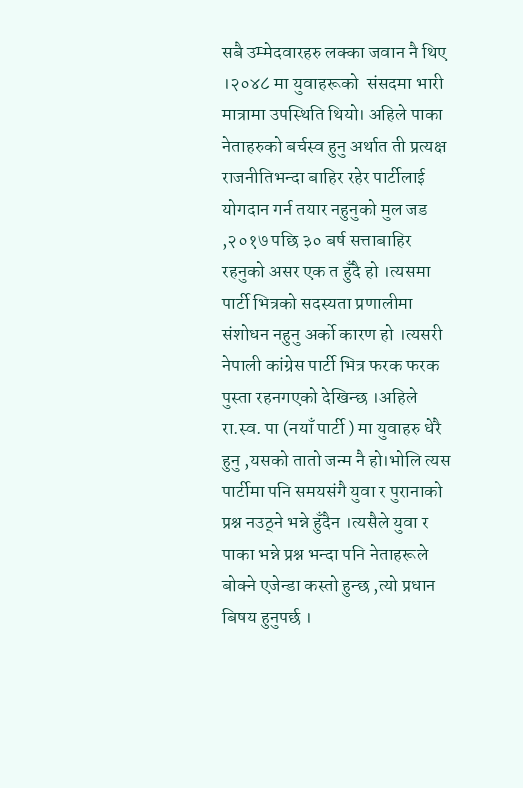सबै उम्मेदवारहरु लक्का जवान नै थिए ।२०४८ मा युवाहरूको  संसदमा भारी मात्रामा उपस्थिति थियो। अहिले पाका नेताहरुको बर्चस्व हुनु अर्थात ती प्रत्यक्ष  राजनीतिभन्दा बाहिर रहेर पार्टीलाई योगदान गर्न तयार नहुनुको मुल जड ,२०१७ पछि ३० बर्ष सत्ताबाहिर रहनुको असर एक त हुँदै हो ।त्यसमा पार्टी भित्रको सदस्यता प्रणालीमा संशोधन नहुनु अर्को कारण हो ।त्यसरी नेपाली कांग्रेस पार्टी भित्र फरक फरक पुस्ता रहनगएको देखिन्छ ।अहिले रा.स्व. पा (नयाँ पार्टी ) मा युवाहरु धेरै हुनु ,यसको तातो जन्म नै हो।भोलि त्यस पार्टीमा पनि समयसंगै युवा र पुरानाको प्रश्न नउठ्ने भन्ने हुँदैन ।त्यसैले युवा र पाका भन्ने प्रश्न भन्दा पनि नेताहरूले बोक्ने एजेन्डा कस्तो हुन्छ ,त्यो प्रधान बिषय हुनुपर्छ ।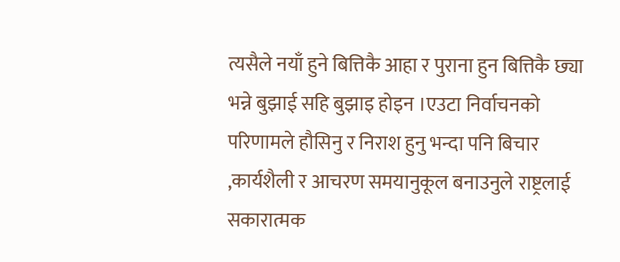त्यसैले नयाँ हुने बित्तिकै आहा र पुराना हुन बित्तिकै छ्या भन्ने बुझाई सहि बुझाइ होइन ।एउटा निर्वाचनको परिणामले हौसिनु र निराश हुनु भन्दा पनि बिचार ,कार्यशैली र आचरण समयानुकूल बनाउनुले राष्ट्रलाई सकारात्मक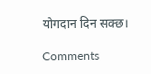योगदान दिन सक्छ।

Comments